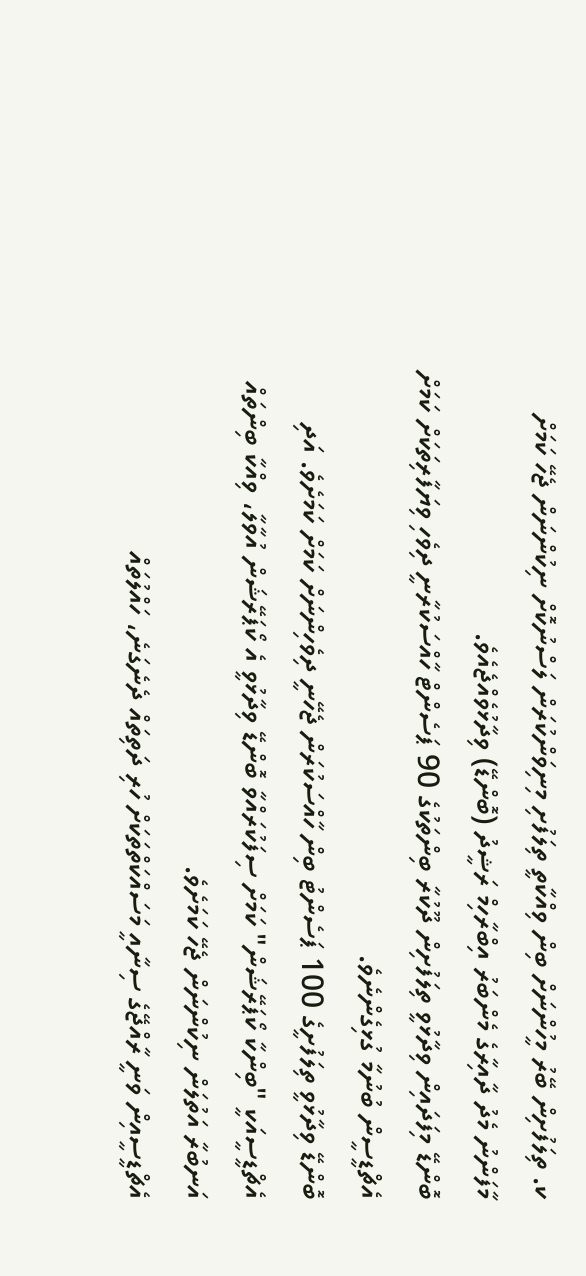ކ. ތިލަފުށިން ބޭރު މީހުންނަށް ބިން ވިއްކާތީ ތިލަފުށި މިނިވަންކުރަން ލަސްނުކޮށް ނިކުންނަން ޖެހޭ ކަމަށް މާފަންނު މެދު ދާއިރާގެ މެންބަރު އިބްރާހިމް ރަޝީދު (ބޮންޑޭ) ވިދާޅުވެއްޖެއެވެ.
ބޮންޑޭ މިފަދައިން ވިދާޅުވީ ތިލަފުށިން ދޫކުރާ ބިންތަކުގެ 90 ޕަސެންޓް ހާއްސަކުރާނީ ދިވެހި ވިޔަފާރިތަކަށް ކަމަށް އެޗްޑީސީން ބުނުމާ ގުޅިގެންނެވެ.
ބޮންޑޭ ވިދާޅުވީ ތިލަފުށީގެ 100 ޕަސެންޓު ބިން ހާއްސަކުރަން ޖެހޭނީ ދިވެހިންނަށް ކަމަށް ކަމަށެވެ. އަދި އެޗްޑީސީއަކީ "ބިންކާ ކޯޕަރޭޝަން" ކަމަށް ސިފަކުރައްވާ ބޮންޑޭ ވިދާޅުވީ އެ ކޯޕަރޭޝަން އުވާލާ، ވިއްކާ ބިންތައް އަނބުރާ އަތުލަން ނިކުންނަން ޖެހޭ ކަމަށެވެ.
އެޗްޑީސީއިން ވަނީ ރާއްޖޭގެ ސިނާއީ މަސައްކަތްތަކަށް ހުރި ދަތިތައް ދެނެގަނެ، ހައްލުތައް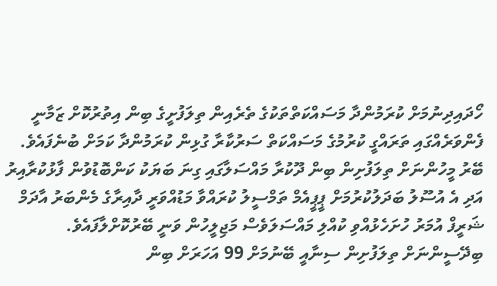ހޯދައިދިނުމަށް ކުރަމުންދާ މަސައްކަތްތަކުގެ ތެރެއިން ތިލަފުށީގެ ބިން އިތުރުކޮށް ޒަމާނީ ފެންވަރެއްގައި ތަރައްގީ ކުރުމުގެ މަސައްކަތް ސަރުކާރާ ގުޅިން ކުރަމުންދާ ކަމަށް ބުނެފައެވެ.
ބޭރު މީހުންނަށް ތިލަފުށިން ބިން ދޫކުރާ މައްސަލާގައި ގިނަ ބަޔަކު ކަންބޮޑުވުން ފާޅުކުރާއިރު އަދި އެ އުސޫލު ބަދަލުކުރުމަށް ޕީޕީއެމް ތަމްސީލު ކުރައްވާ މަޑުއްވަރީ ދާއިރާގެ މެންބަރު އާދަމް ޝަރީފް އުމަރު ހުށަހެޅުއްވި ކުއްލި މައްސަލަވެސް މަޖިލީހުން ވަނީ ބޭރުކޮށްލާފައެވެ.
ބިދޭސީންނަށް ތިލަފުށިން ސިނާއީ ބޭނުމަށް 99 އަހަރަށް ބިން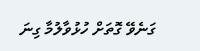ގަނެވޭ ގޮތަށް ހުޅުވާލުމާ ގިނަ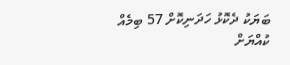ބަޔަކު ދެކޮޅު ހަދަނިކޮށް 57 ބިމެއް ކުއްޔަށް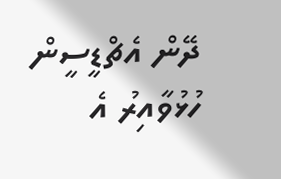ދޭން އެޗްޑީސީން ހުޅުވާއިރު އެ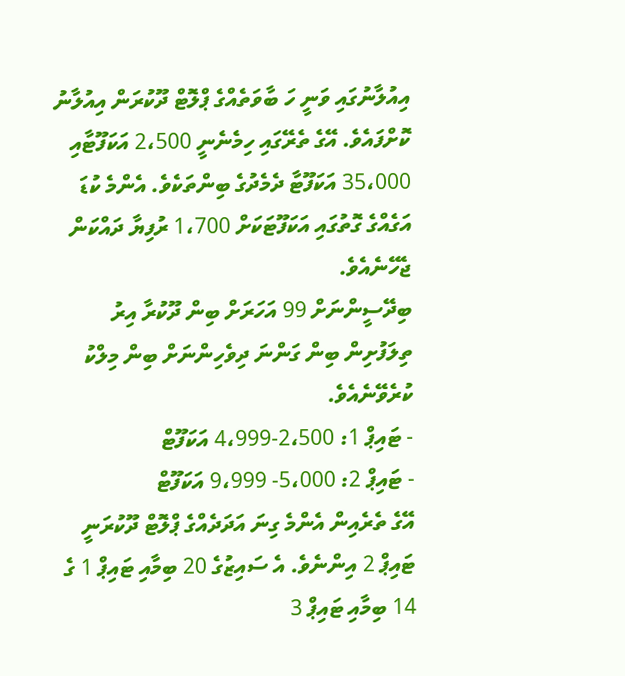އިއުލާނުގައި ވަނީ ހަ ބާވަތެއްގެ ޕްލޮޓް ދޫކުރަން އިއުލާނު ކޮށްފައެވެ. އޭގެ ތެރޭގައި ހިމެނެނީ 2،500 އަކަފޫޓާއި 35،000 އަކަފޫޓާ ދެމެދުގެ ބިންތަކެވެ. އެންމެ ކުޑަ އަގެއްގެ ގޮތުގައި އަކަފޫޓަކަށް 1،700 ރުފިޔާ ދައްކަން ޖެހޭނެއެވެ.
ބިދޭސީންނަށް 99 އަހަރަށް ބިން ދޫކުރާ އިރު ތިލަފުށިން ބިން ގަންނަ ދިވެހިންނަށް ބިން މިލްކު ކުރެވޭނެއެވެ.
- ޓައިޕް 1: 2،500-4،999 އަކަފޫޓް
- ޓައިޕް 2: 5،000- 9،999 އަކަފޫޓް
އޭގެ ތެރެއިން އެންމެ ގިނަ އަދަދެއްގެ ޕްލޮޓް ދޫކުރަނީ ޓައިޕް 2 އިންނެވެ. އެ ސައިޒުގެ 20 ބިމާއި ޓައިޕް 1 ގެ 14 ބިމާއި ޓައިޕް 3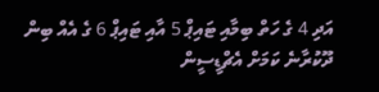އަދި 4 ގެ ހަތް ބިމާއި ޓައިޕް 5 އާއި ޓައިޕް 6 ގެ އެއް ބިން ދޫކުރާނެ ކަމަށް އެޗްޑީސީން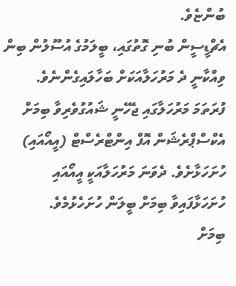ބުންޏެވެ.
އެޗްޑީސީން ބުނި ގޮތުގައި، ބީލަމުގެ އުސޫލުން ބިން ވިއްކާނީ ދެ މަރުހަލާއަކަށް ބަހާލައިގެންނެވެ. ފުރަތަމަ މަރުހަލާގައި ޖެހޭނީ ޝައުގުވެރިވާ ބިމަށް އެކްސްޕްރެޝަން އޮފް އިންޓްރެސްޓް (އީއޯއައި) ހުށަހަޅާށެވެ. ދެވަނަ މަރުހަލާއަކީ އީއޯއައި ހުށަހަޅާފައިވާ ބިމަށް ބީލަން ހުށަހެޅުމެވެ.
ބިމަށް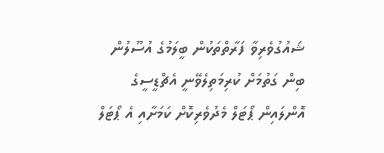ޝައުގުވެރިވާ ފަރާތްތަކުން ބީލަމުގެ އުސޫލުން ބިން ގަތުމަށް ކުރިމަތިލެވޭނީ އެޗްޑީސީގެ އޮންލައިން ޕޯޓަލް މެދުވެރިކޮށް ކަމަށާއި އެ ޕޯޓަލް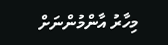މިހާރު އާންމުންނަށް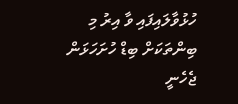ހުޅުވާލައިފައި ވާ އިރު މި ބިންތަކަށް ބިޑް ހުށަހަޅަން ޖެހެނީ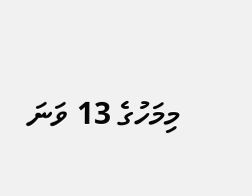މިމަހުގެ 13 ވަނަ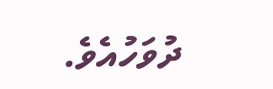ދުވަހުއެވެ.